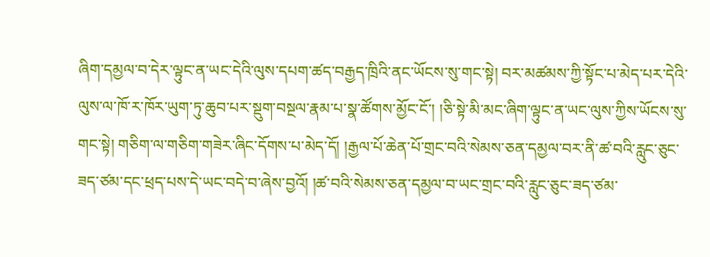ཞིག་དམྱལ་བ་དེར་ལྟུང་ན་ཡང་དེའི་ལུས་དཔག་ཚད་བརྒྱད་ཁྲིའི་ནང་ཡོངས་སུ་གང་སྟེ། བར་མཚམས་ཀྱི་སྟོང་པ་མེད་པར་དེའི་ལུས་ལ་ཁོ་ར་ཁོར་ཡུག་ཏུ་ཆུབ་པར་སྡུག་བསྔལ་རྣམ་པ་སྣ་ཚོགས་མྱོང་ངོ་། །ཅི་སྟེ་མི་མང་ཞིག་ལྟུང་ན་ཡང་ལུས་ཀྱིས་ཡོངས་སུ་གང་སྟེ། གཅིག་ལ་གཅིག་གཟེར་ཞིང་དོགས་པ་མེད་དོ། །རྒྱལ་པོ་ཆེན་པོ་གྲང་བའི་སེམས་ཅན་དམྱལ་བར་ནི་ཚ་བའི་རླུང་ཅུང་ཟད་ཙམ་དང་ཕྲད་པས་དེ་ཡང་བདེ་བ་ཞེས་བྱའོ། །ཚ་བའི་སེམས་ཅན་དམྱལ་བ་ཡང་གྲང་བའི་རླུང་ཅུང་ཟད་ཙམ་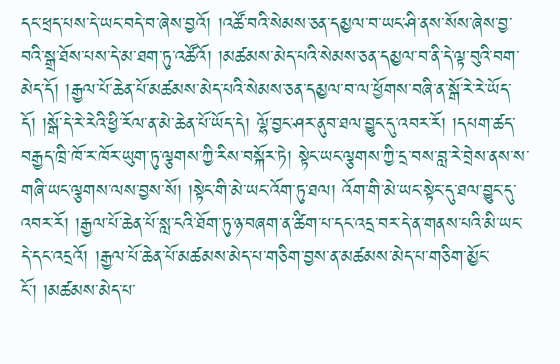དང་ཕྲད་པས་དེ་ཡང་བདེ་བ་ཞེས་བྱའོ། །འཚོ་བའི་སེམས་ཅན་དམྱལ་བ་ཡང་ཤི་ནས་སོས་ཞེས་བྱ་བའི་སྒྲ་ཐོས་པས་དེ་མ་ཐག་ཏུ་འཚོའོ། །མཚམས་མེད་པའི་སེམས་ཅན་དམྱལ་བ་ནི་དེ་ལྟ་བུའི་བག་མེད་དོ། །རྒྱལ་པོ་ཆེན་པོ་མཚམས་མེད་པའི་སེམས་ཅན་དམྱལ་བ་ལ་ཕྱོགས་བཞི་ན་སྒོ་རེ་རེ་ཡོད་དོ། །སྒོ་དེ་རེ་རེའི་ཕྱི་རོལ་ན་མེ་ཆེན་པོ་ཡོད་དེ། ལྷོ་བྱང་ཤར་ནུབ་ཐལ་བྱུང་དུ་འབར་རོ། །དཔག་ཚད་བརྒྱད་ཁྲི་ཁོ་ར་ཁོར་ཡུག་ཏུ་ལྕགས་ཀྱི་རིས་བསྐོར་ཏེ། སྟེང་ཡང་ལྕགས་ཀྱི་དྲ་བས་བླ་རེ་བྲེས་ནས་ས་གཞི་ཡང་ལྕགས་ལས་བྱས་སོ། །སྟེང་གི་མེ་ཡང་འོག་ཏུ་ཐལ། འོག་གི་མེ་ཡང་སྟེང་དུ་ཐལ་བྱུང་དུ་འབར་རོ། །རྒྱལ་པོ་ཆེན་པོ་སླ་ངའི་ཐོག་ཏུ་ཉ་བཞག་ན་ཚིག་པ་དང་འདྲ་བར་དེ་ན་གནས་པའི་མི་ཡང་དེ་དང་འདྲའོ། །རྒྱལ་པོ་ཆེན་པོ་མཚམས་མེད་པ་གཅིག་བྱས་ན་མཚམས་མེད་པ་གཅིག་མྱོང་ངོ་། །མཚམས་མེད་པ་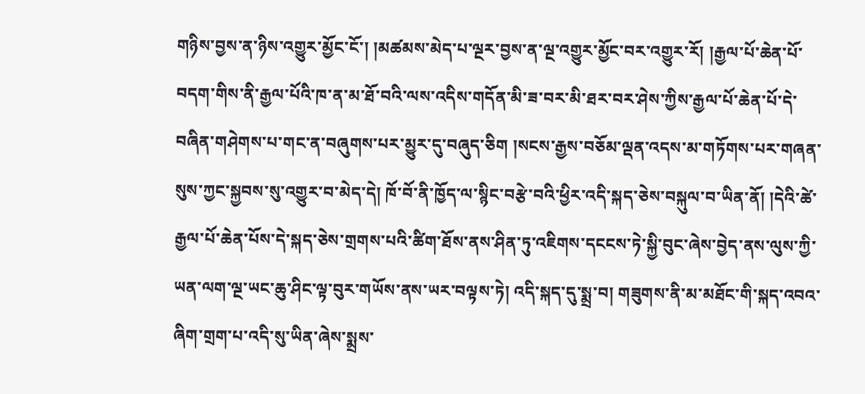གཉིས་བྱས་ན་ཉིས་འགྱུར་མྱོང་ངོ་། །མཚམས་མེད་པ་ལྔར་བྱས་ན་ལྔ་འགྱུར་མྱོང་བར་འགྱུར་རོ། །རྒྱལ་པོ་ཆེན་པོ་བདག་གིས་ནི་རྒྱལ་པོའི་ཁ་ན་མ་ཐོ་བའི་ལས་འདིས་གདོན་མི་ཟ་བར་མི་ཐར་བར་ཤེས་ཀྱིས་རྒྱལ་པོ་ཆེན་པོ་དེ་བཞིན་གཤེགས་པ་གང་ན་བཞུགས་པར་མྱུར་དུ་བཞུད་ཅིག །སངས་རྒྱས་བཅོམ་ལྡན་འདས་མ་གཏོགས་པར་གཞན་སུས་ཀྱང་སྐྱབས་སུ་འགྱུར་བ་མེད་དེ། ཁོ་བོ་ནི་ཁྱོད་ལ་སྙིང་བརྩེ་བའི་ཕྱིར་འདི་སྐད་ཅེས་བསྐུལ་བ་ཡིན་ནོ། །དེའི་ཚེ་རྒྱལ་པོ་ཆེན་པོས་དེ་སྐད་ཅེས་གྲགས་པའི་ཚིག་ཐོས་ནས་ཤིན་ཏུ་འཇིགས་དངངས་ཏེ་སྐྱི་བུང་ཞེས་བྱེད་ནས་ལུས་ཀྱི་
ཡན་ལག་ལྔ་ཡང་ཆུ་ཤིང་ལྟ་བུར་གཡོས་ནས་ཡར་བལྟས་ཏེ། འདི་སྐད་དུ་སྨྲ་བ། གཟུགས་ནི་མ་མཐོང་གི་སྐད་འབའ་ཞིག་གྲག་པ་འདི་སུ་ཡིན་ཞེས་སྨྲས་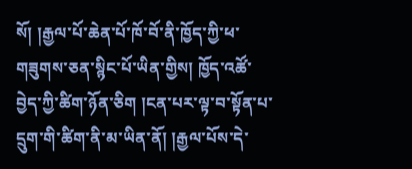སོ། །རྒྱལ་པོ་ཆེན་པོ་ཁོ་བོ་ནི་ཁྱོད་ཀྱི་ཕ་གཟུགས་ཅན་སྙིང་པོ་ཡིན་གྱིས། ཁྱོད་འཚོ་བྱེད་ཀྱི་ཚིག་ཉོན་ཅིག །ངན་པར་ལྟ་བ་སྟོན་པ་དྲུག་གི་ཚིག་ནི་མ་ཡིན་ནོ། །རྒྱལ་པོས་དེ་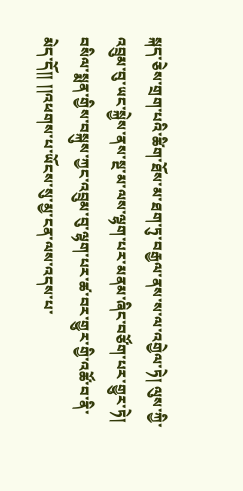སྐད་ཅེས་གྲག་པའི་ཚིག་ཐོས་མ་ཐག་ཏུ་བརྒྱལ་ནས་ས་ལ་འགྱེལ་ཏེ། ལུས་ཀྱི་འབྲུམ་བུ་ཡང་སྐྱེས་ནས་སྔ་མ་ལས་ལྷག་པར་མནམ་ཞིང་བཙོག་པར་གྱུར་ཏེ། བསིལ་སྨན་གྱིས་བསྐུས་ཀྱང་འབྲུམ་བུ་ལྷག་པར་ཚ་བར་གྱུར་གྱི་འཚོ་བ་ནི་མེད་དོ།། །།འཕགས་པ་ཡོངས་སུ་མྱ་ངན་ལས་འདས་པ་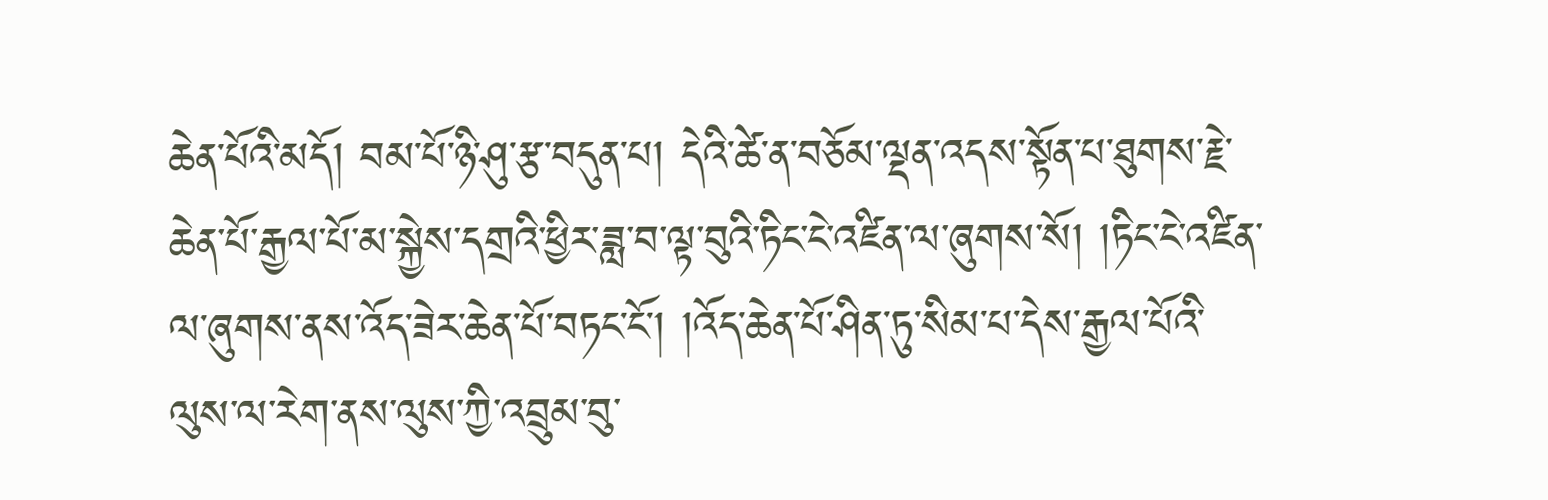ཆེན་པོའི་མདོ། བམ་པོ་ཉི་ཤུ་རྩ་བདུན་པ། དེའི་ཚེ་ན་བཅོམ་ལྡན་འདས་སྟོན་པ་ཐུགས་རྗེ་ཆེན་པོ་རྒྱལ་པོ་མ་སྐྱེས་དགྲའི་ཕྱིར་ཟླ་བ་ལྟ་བུའི་ཏིང་ངེ་འཛིན་ལ་ཞུགས་སོ། །ཏིང་ངེ་འཛིན་ལ་ཞུགས་ནས་འོད་ཟེར་ཆེན་པོ་བཏང་ངོ་། །འོད་ཆེན་པོ་ཤིན་ཏུ་སིམ་པ་དེས་རྒྱལ་པོའི་ལུས་ལ་རེག་ནས་ལུས་ཀྱི་འབྲུམ་བུ་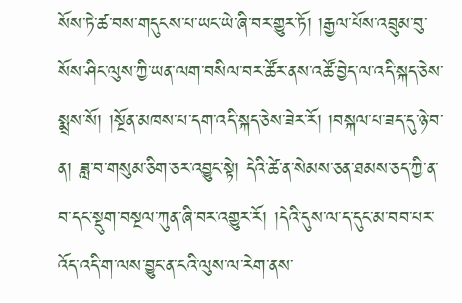སོས་ཏེ་ཚ་བས་གདུངས་པ་ཡང་ཡེ་ཞི་བར་གྱུར་ཏོ། །རྒྱལ་པོས་འབྲུམ་བུ་སོས་ཤིང་ལུས་ཀྱི་ཡན་ལག་བསིལ་བར་ཚོར་ནས་འཚོ་བྱེད་ལ་འདི་སྐད་ཅེས་སྨྲས་སོ། །སྔོན་མཁས་པ་དག་འདི་སྐད་ཅེས་ཟེར་རོ། །བསྐལ་པ་ཟད་དུ་ཉེ་བ་ན། ཟླ་བ་གསུམ་ཅིག་ཅར་འབྱུང་སྟེ། དེའི་ཚེ་ན་སེམས་ཅན་ཐམས་ཅད་ཀྱི་ན་བ་དང་སྡུག་བསྔལ་ཀུན་ཞི་བར་འགྱུར་རོ། །དེའི་དུས་ལ་ད་དུང་མ་བབ་པར་འོད་འདི་ག་ལས་བྱུང་ན་ངའི་ལུས་ལ་རེག་ནས་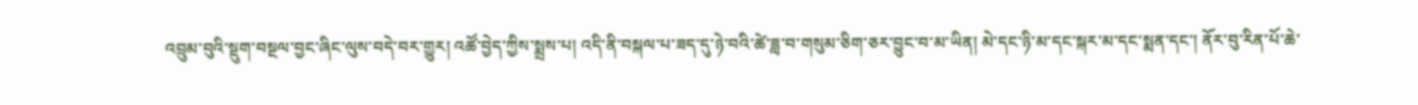འབྲུམ་བུའི་སྡུག་བསྔལ་བྱང་ཞིང་ལུས་བདེ་བར་གྱུར། འཚོ་བྱེད་ཀྱིས་སྨྲས་པ། འདི་ནི་བསྐལ་པ་ཟད་དུ་ཉེ་བའི་ཚེ་ཟླ་བ་གསུམ་ཅིག་ཅར་བྱུང་བ་མ་ཡིན། མེ་དང་ཉི་མ་དང་སྐར་མ་དང་སྨན་དང་། ནོར་བུ་རིན་པོ་ཆེ་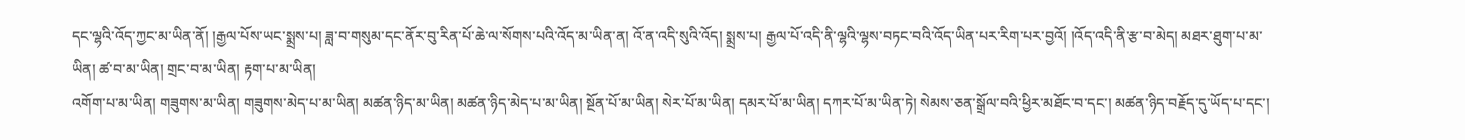དང་ལྷའི་འོད་ཀྱང་མ་ཡིན་ནོ། །རྒྱལ་པོས་ཡང་སྨྲས་པ། ཟླ་བ་གསུམ་དང་ནོར་བུ་རིན་པོ་ཆེ་ལ་སོགས་པའི་འོད་མ་ཡིན་ན། འོ་ན་འདི་སུའི་འོད། སྨྲས་པ། རྒྱལ་པོ་འདི་ནི་ལྷའི་ལྷས་བཏང་བའི་འོད་ཡིན་པར་རིག་པར་བྱའོ། །འོད་འདི་ནི་རྩ་བ་མེད། མཐར་ཐུག་པ་མ་ཡིན། ཚ་བ་མ་ཡིན། གྲང་བ་མ་ཡིན། རྟག་པ་མ་ཡིན།
འགོག་པ་མ་ཡིན། གཟུགས་མ་ཡིན། གཟུགས་མེད་པ་མ་ཡིན། མཚན་ཉིད་མ་ཡིན། མཚན་ཉིད་མེད་པ་མ་ཡིན། སྔོན་པོ་མ་ཡིན། སེར་པོ་མ་ཡིན། དམར་པོ་མ་ཡིན། དཀར་པོ་མ་ཡིན་ཏེ། སེམས་ཅན་སྒྲོལ་བའི་ཕྱིར་མཐོང་བ་དང་། མཚན་ཉིད་བརྗོད་དུ་ཡོད་པ་དང་།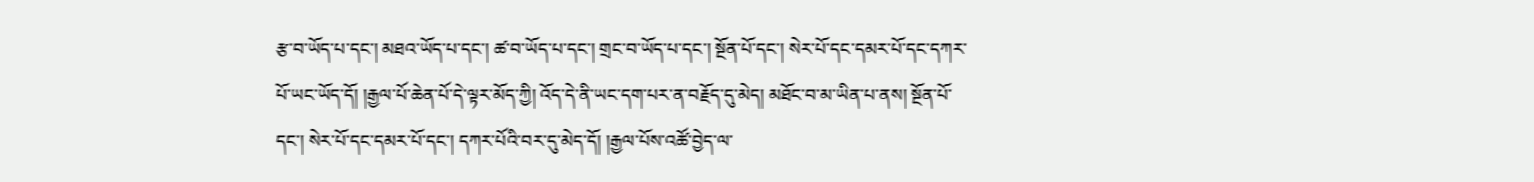རྩ་བ་ཡོད་པ་དང་། མཐའ་ཡོད་པ་དང་། ཚ་བ་ཡོད་པ་དང་། གྲང་བ་ཡོད་པ་དང་། སྔོན་པོ་དང་། སེར་པོ་དང་དམར་པོ་དང་དཀར་པོ་ཡང་ཡོད་དོ། །རྒྱལ་པོ་ཆེན་པོ་དེ་ལྟར་མོད་ཀྱི། འོད་དེ་ནི་ཡང་དག་པར་ན་བརྗོད་དུ་མེད། མཐོང་བ་མ་ཡིན་པ་ནས། སྔོན་པོ་དང་། སེར་པོ་དང་དམར་པོ་དང་། དཀར་པོའི་བར་དུ་མེད་དོ། །རྒྱལ་པོས་འཚོ་བྱེད་ལ་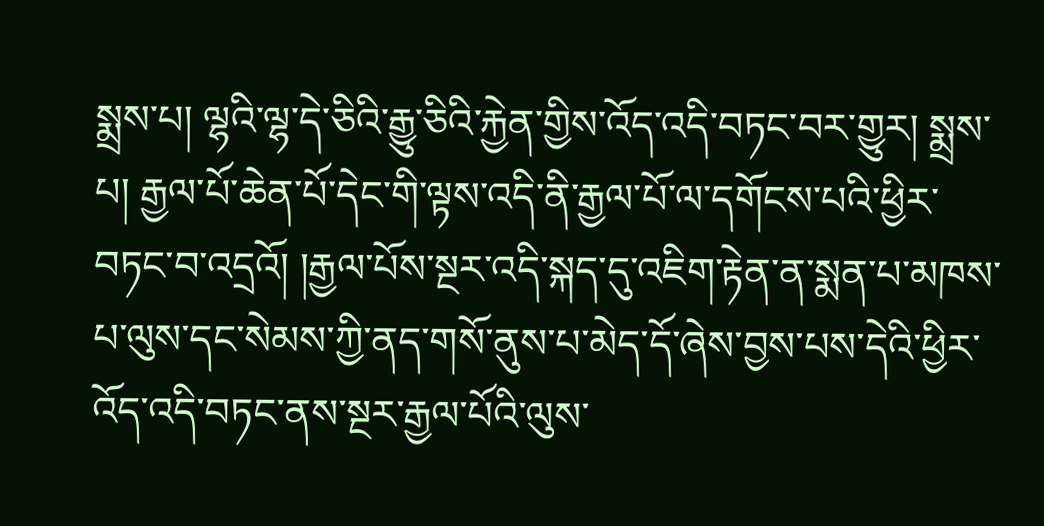སྨྲས་པ། ལྷའི་ལྷ་དེ་ཅིའི་རྒྱུ་ཅིའི་རྐྱེན་གྱིས་འོད་འདི་བཏང་བར་གྱུར། སྨྲས་པ། རྒྱལ་པོ་ཆེན་པོ་དེང་གི་ལྟས་འདི་ནི་རྒྱལ་པོ་ལ་དགོངས་པའི་ཕྱིར་བཏང་བ་འདྲའོ། །རྒྱལ་པོས་སྔར་འདི་སྐད་དུ་འཇིག་རྟེན་ན་སྨན་པ་མཁས་པ་ལུས་དང་སེམས་ཀྱི་ནད་གསོ་ནུས་པ་མེད་དོ་ཞེས་བྱས་པས་དེའི་ཕྱིར་འོད་འདི་བཏང་ནས་སྔར་རྒྱལ་པོའི་ལུས་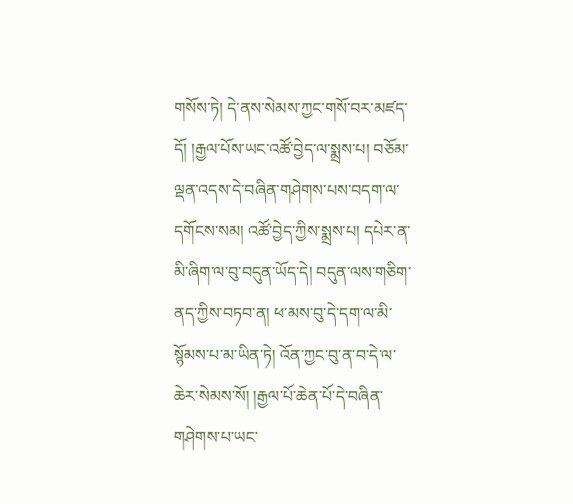གསོས་ཏེ། དེ་ནས་སེམས་ཀྱང་གསོ་བར་མཛད་དོ། །རྒྱལ་པོས་ཡང་འཚོ་བྱེད་ལ་སྨྲས་པ། བཅོམ་ལྡན་འདས་དེ་བཞིན་གཤེགས་པས་བདག་ལ་དགོངས་སམ། འཚོ་བྱེད་ཀྱིས་སྨྲས་པ། དཔེར་ན་མི་ཞིག་ལ་བུ་བདུན་ཡོད་དེ། བདུན་ལས་གཅིག་ནད་ཀྱིས་བཏབ་ན། ཕ་མས་བུ་དེ་དག་ལ་མི་སྙོམས་པ་མ་ཡིན་ཏེ། འོན་ཀྱང་བུ་ན་བ་དེ་ལ་ཆེར་སེམས་སོ། །རྒྱལ་པོ་ཆེན་པོ་དེ་བཞིན་གཤེགས་པ་ཡང་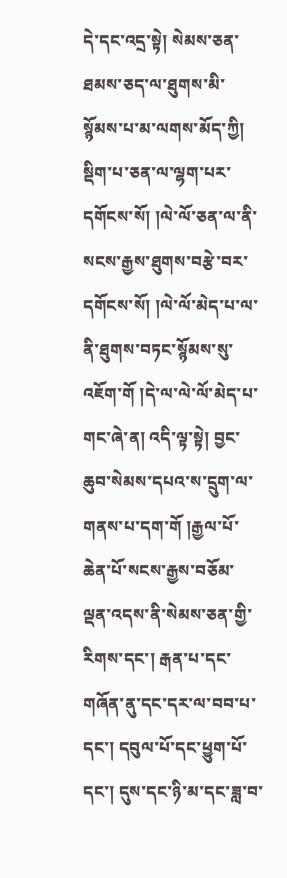དེ་དང་འདྲ་སྟེ། སེམས་ཅན་ཐམས་ཅད་ལ་ཐུགས་མི་སྙོམས་པ་མ་ལགས་མོད་ཀྱི། སྡིག་པ་ཅན་ལ་ལྷག་པར་དགོངས་སོ། །ལེ་ལོ་ཅན་ལ་ནི་སངས་རྒྱས་ཐུགས་བརྩེ་བར་དགོངས་སོ། །ལེ་ལོ་མེད་པ་ལ་ནི་ཐུགས་བཏང་སྙོམས་སུ་འཇོག་གོ །དེ་ལ་ལེ་ལོ་མེད་པ་གང་ཞེ་ན། འདི་ལྟ་སྟེ། བྱང་ཆུབ་སེམས་དཔའ་ས་དྲུག་ལ་གནས་པ་དག་གོ །རྒྱལ་པོ་ཆེན་པོ་སངས་རྒྱས་བཅོམ་ལྡན་འདས་ནི་སེམས་ཅན་གྱི་རིགས་དང་། རྒན་པ་དང་གཞོན་ནུ་དང་དར་ལ་བབ་པ་དང་། དབུལ་པོ་དང་ཕྱུག་པོ་དང་། དུས་དང་ཉི་མ་དང་ཟླ་བ་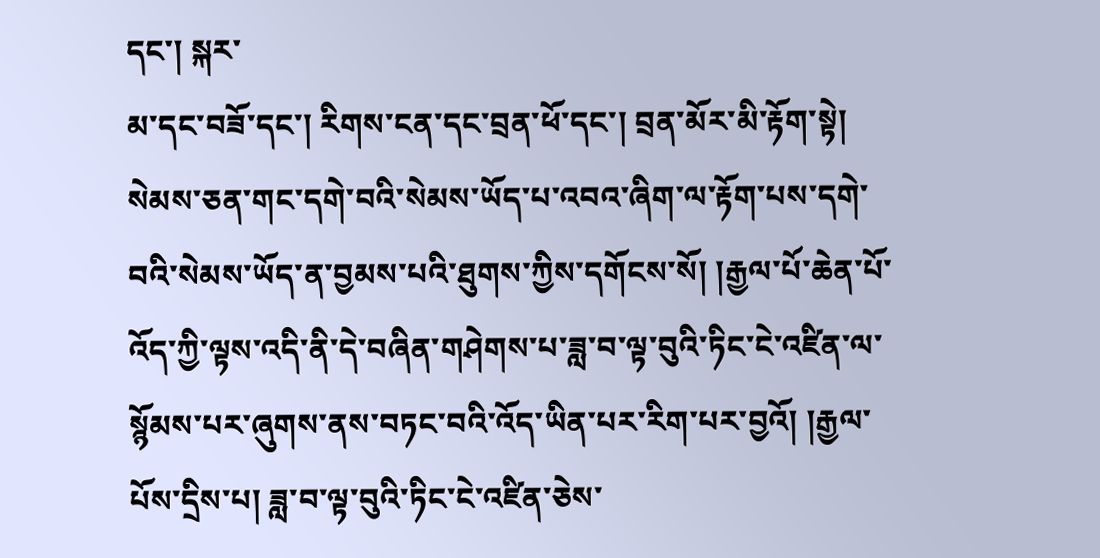དང་། སྐར་
མ་དང་བཟོ་དང་། རིགས་ངན་དང་བྲན་ཕོ་དང་། བྲན་མོར་མི་རྟོག་སྟེ། སེམས་ཅན་གང་དགེ་བའི་སེམས་ཡོད་པ་འབའ་ཞིག་ལ་རྟོག་པས་དགེ་བའི་སེམས་ཡོད་ན་བྱམས་པའི་ཐུགས་ཀྱིས་དགོངས་སོ། །རྒྱལ་པོ་ཆེན་པོ་འོད་ཀྱི་ལྟས་འདི་ནི་དེ་བཞིན་གཤེགས་པ་ཟླ་བ་ལྟ་བུའི་ཏིང་ངེ་འཛིན་ལ་སྙོམས་པར་ཞུགས་ནས་བཏང་བའི་འོད་ཡིན་པར་རིག་པར་བྱའོ། །རྒྱལ་པོས་དྲིས་པ། ཟླ་བ་ལྟ་བུའི་ཏིང་ངེ་འཛིན་ཅེས་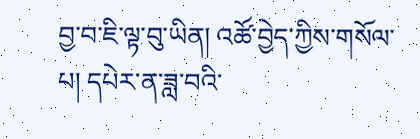བྱ་བ་ཇི་ལྟ་བུ་ཡིན། འཚོ་བྱེད་ཀྱིས་གསོལ་པ། དཔེར་ན་ཟླ་བའི་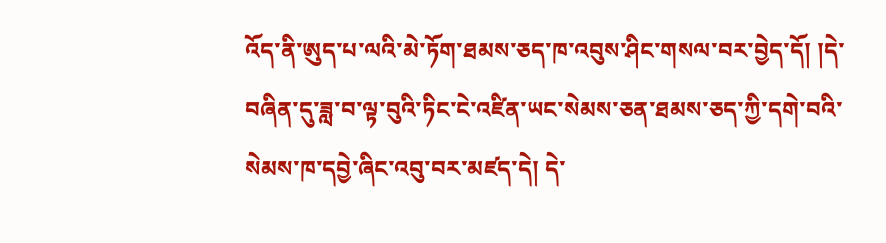འོད་ནི་ཨུད་པ་ལའི་མེ་ཏོག་ཐམས་ཅད་ཁ་འབུས་ཤིང་གསལ་བར་བྱེད་དོ། །དེ་བཞིན་དུ་ཟླ་བ་ལྟ་བུའི་ཏིང་ངེ་འཛིན་ཡང་སེམས་ཅན་ཐམས་ཅད་ཀྱི་དགེ་བའི་སེམས་ཁ་དབྱེ་ཞིང་འབུ་བར་མཛད་དེ། དེ་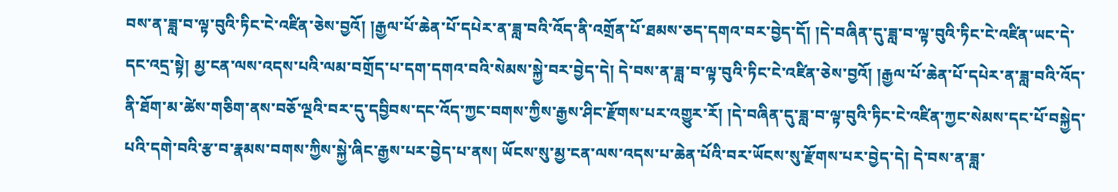བས་ན་ཟླ་བ་ལྟ་བུའི་ཏིང་ངེ་འཛིན་ཅེས་བྱའོ། །རྒྱལ་པོ་ཆེན་པོ་དཔེར་ན་ཟླ་བའི་འོད་ནི་འགྲོན་པོ་ཐམས་ཅད་དགའ་བར་བྱེད་དོ། །དེ་བཞིན་དུ་ཟླ་བ་ལྟ་བུའི་ཏིང་ངེ་འཛིན་ཡང་དེ་དང་འདྲ་སྟེ། མྱ་ངན་ལས་འདས་པའི་ལམ་བགྲོད་པ་དག་དགའ་བའི་སེམས་སྐྱེ་བར་བྱེད་དེ། དེ་བས་ན་ཟླ་བ་ལྟ་བུའི་ཏིང་ངེ་འཛིན་ཅེས་བྱའོ། །རྒྱལ་པོ་ཆེན་པོ་དཔེར་ན་ཟླ་བའི་འོད་ནི་ཐོག་མ་ཚེས་གཅིག་ནས་བཅོ་ལྔའི་བར་དུ་དབྱིབས་དང་འོད་ཀྱང་བགས་ཀྱིས་རྒྱས་ཤིང་རྫོགས་པར་འགྱུར་རོ། །དེ་བཞིན་དུ་ཟླ་བ་ལྟ་བུའི་ཏིང་ངེ་འཛིན་ཀྱང་སེམས་དང་པོ་བསྐྱེད་པའི་དགེ་བའི་རྩ་བ་རྣམས་བགས་ཀྱིས་སྐྱེ་ཞིང་རྒྱས་པར་བྱེད་པ་ནས། ཡོངས་སུ་མྱ་ངན་ལས་འདས་པ་ཆེན་པོའི་བར་ཡོངས་སུ་རྫོགས་པར་བྱེད་དེ། དེ་བས་ན་ཟླ་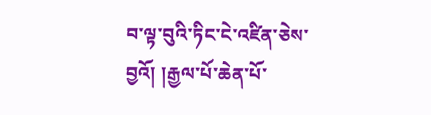བ་ལྟ་བུའི་ཏིང་ངེ་འཛིན་ཅེས་བྱའོ། །རྒྱལ་པོ་ཆེན་པོ་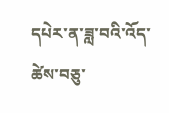དཔེར་ན་ཟླ་བའི་འོད་ཚེས་བཅུ་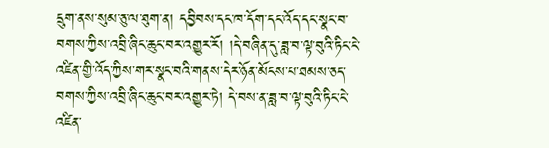དྲུག་ནས་སུམ་ཅུ་ལ་ཐུག་ན། དབྱིབས་དང་ཁ་དོག་དང་འོད་དང་སྣང་བ་བགས་ཀྱིས་འབྲི་ཞིང་ཆུང་བར་འགྱུར་རོ། །དེ་བཞིན་དུ་ཟླ་བ་ལྟ་བུའི་ཏིང་ངེ་འཛིན་གྱི་འོད་ཀྱིས་གར་སྣང་བའི་གནས་དེར་ཉོན་མོངས་པ་ཐམས་ཅད་བགས་ཀྱིས་འབྲི་ཞིང་ཆུང་བར་འགྱུར་ཏེ། དེ་བས་ན་ཟླ་བ་ལྟ་བུའི་ཏིང་ངེ་འཛིན་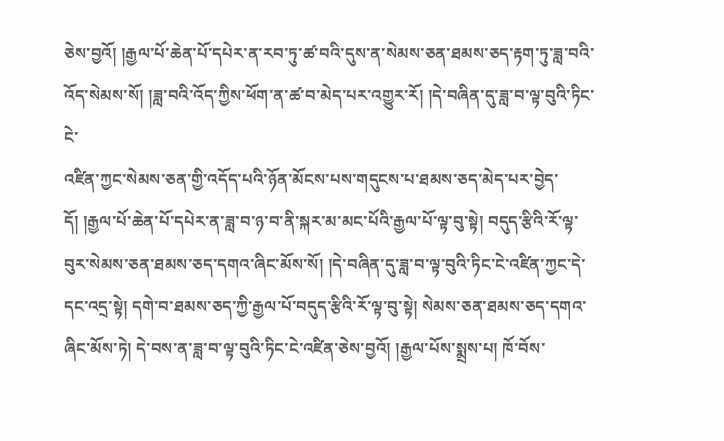ཅེས་བྱའོ། །རྒྱལ་པོ་ཆེན་པོ་དཔེར་ན་རབ་ཏུ་ཚ་བའི་དུས་ན་སེམས་ཅན་ཐམས་ཅད་རྟག་ཏུ་ཟླ་བའི་འོད་སེམས་སོ། །ཟླ་བའི་འོད་ཀྱིས་ཕོག་ན་ཚ་བ་མེད་པར་འགྱུར་རོ། །དེ་བཞིན་དུ་ཟླ་བ་ལྟ་བུའི་ཏིང་ངེ་
འཛིན་ཀྱང་སེམས་ཅན་གྱི་འདོད་པའི་ཉོན་མོངས་པས་གདུངས་པ་ཐམས་ཅད་མེད་པར་བྱེད་དོ། །རྒྱལ་པོ་ཆེན་པོ་དཔེར་ན་ཟླ་བ་ཉ་བ་ནི་སྐར་མ་མང་པོའི་རྒྱལ་པོ་ལྟ་བུ་སྟེ། བདུད་རྩིའི་རོ་ལྟ་བུར་སེམས་ཅན་ཐམས་ཅད་དགའ་ཞིང་མོས་སོ། །དེ་བཞིན་དུ་ཟླ་བ་ལྟ་བུའི་ཏིང་ངེ་འཛིན་ཀྱང་དེ་དང་འདྲ་སྟེ། དགེ་བ་ཐམས་ཅད་ཀྱི་རྒྱལ་པོ་བདུད་རྩིའི་རོ་ལྟ་བུ་སྟེ། སེམས་ཅན་ཐམས་ཅད་དགའ་ཞིང་མོས་ཏེ། དེ་བས་ན་ཟླ་བ་ལྟ་བུའི་ཏིང་ངེ་འཛིན་ཅེས་བྱའོ། །རྒྱལ་པོས་སྨྲས་པ། ཁོ་བོས་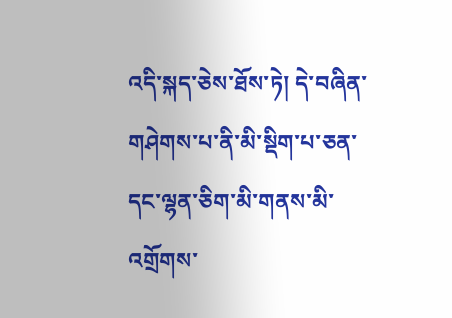འདི་སྐད་ཅེས་ཐོས་ཏེ། དེ་བཞིན་གཤེགས་པ་ནི་མི་སྡིག་པ་ཅན་དང་ལྷན་ཅིག་མི་གནས་མི་འགྲོགས་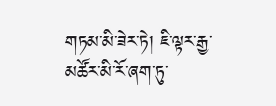གཏམ་མི་ཟེར་ཏེ། ཇི་ལྟར་རྒྱ་མཚོར་མི་རོ་ཞག་ཏུ་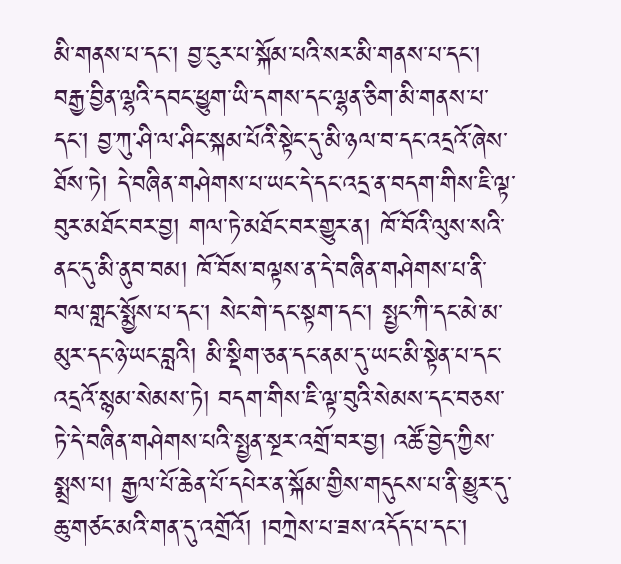མི་གནས་པ་དང་། བྱ་ངུར་པ་སྐོམ་པའི་སར་མི་གནས་པ་དང་། བརྒྱ་བྱིན་ལྷའི་དབང་ཕྱུག་ཡི་དགས་དང་ལྷན་ཅིག་མི་གནས་པ་དང་། བྱ་ཀུ་ཤི་ལ་ཤིང་སྐམ་པོའི་སྟེང་དུ་མི་ཉལ་བ་དང་འདྲའོ་ཞེས་ཐོས་ཏེ། དེ་བཞིན་གཤེགས་པ་ཡང་དེ་དང་འདྲ་ན་བདག་གིས་ཇི་ལྟ་བུར་མཐོང་བར་བྱ། གལ་ཏེ་མཐོང་བར་གྱུར་ན། ཁོ་བོའི་ལུས་སའི་ནང་དུ་མི་ནུབ་བམ། ཁོ་བོས་བལྟས་ན་དེ་བཞིན་གཤེགས་པ་ནི་བལ་གླང་སྨྱོས་པ་དང་། སེང་གེ་དང་སྟག་དང་། སྤྱང་ཀི་དང་མེ་མ་མུར་དང་ཉེ་ཡང་བླའི། མི་སྡིག་ཅན་དང་ནམ་དུ་ཡང་མི་སྟེན་པ་དང་འདྲའོ་སྙམ་སེམས་ཏེ། བདག་གིས་ཇི་ལྟ་བུའི་སེམས་དང་བཅས་ཏེ་དེ་བཞིན་གཤེགས་པའི་སྤྱན་སྔར་འགྲོ་བར་བྱ། འཚོ་བྱེད་ཀྱིས་སྨྲས་པ། རྒྱལ་པོ་ཆེན་པོ་དཔེར་ན་སྐོམ་གྱིས་གདུངས་པ་ནི་མྱུར་དུ་ཆུ་གཙང་མའི་གན་དུ་འགྲོའོ། །བཀྲེས་པ་ཟས་འདོད་པ་དང་།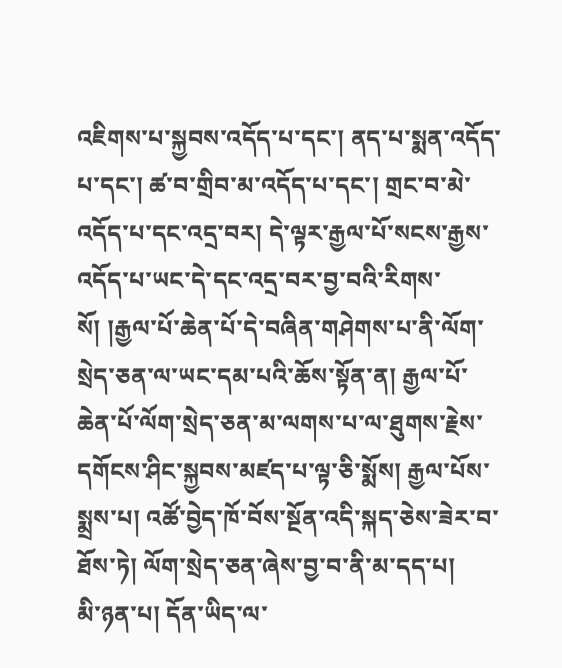འཇིགས་པ་སྐྱབས་འདོད་པ་དང་། ནད་པ་སྨན་འདོད་པ་དང་། ཚ་བ་གྲིབ་མ་འདོད་པ་དང་། གྲང་བ་མེ་འདོད་པ་དང་འདྲ་བར། དེ་ལྟར་རྒྱལ་པོ་སངས་རྒྱས་འདོད་པ་ཡང་དེ་དང་འདྲ་བར་བྱ་བའི་རིགས་སོ། །རྒྱལ་པོ་ཆེན་པོ་དེ་བཞིན་གཤེགས་པ་ནི་ལོག་སྲེད་ཅན་ལ་ཡང་དམ་པའི་ཆོས་སྟོན་ན། རྒྱལ་པོ་ཆེན་པོ་ལོག་སྲེད་ཅན་མ་ལགས་པ་ལ་ཐུགས་རྗེས་དགོངས་ཤིང་སྐྱབས་མཛད་པ་ལྟ་ཅི་སྨོས། རྒྱལ་པོས་སྨྲས་པ། འཚོ་བྱེད་ཁོ་བོས་སྔོན་འདི་སྐད་ཅེས་ཟེར་བ་ཐོས་ཏེ། ལོག་སྲེད་ཅན་ཞེས་བྱ་བ་ནི་མ་དད་པ།
མི་ཉན་པ། དོན་ཡིད་ལ་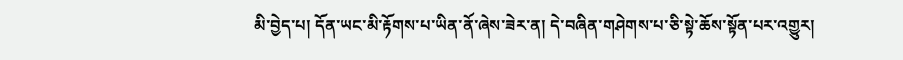མི་བྱེད་པ། དོན་ཡང་མི་རྟོགས་པ་ཡིན་ནོ་ཞེས་ཟེར་ན། དེ་བཞིན་གཤེགས་པ་ཅི་སྟེ་ཆོས་སྟོན་པར་འགྱུར།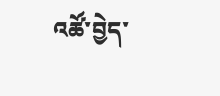འཚོ་བྱེད་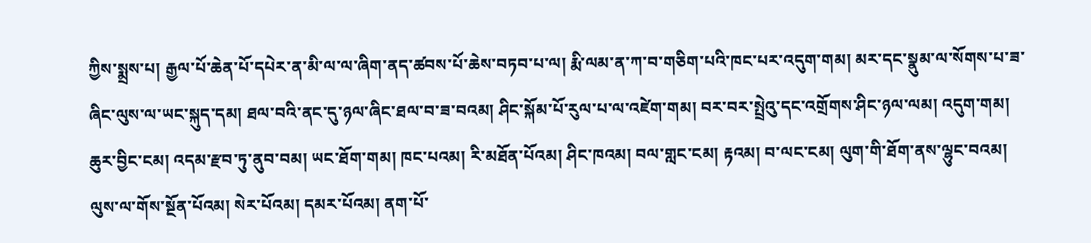ཀྱིས་སྨྲས་པ། རྒྱལ་པོ་ཆེན་པོ་དཔེར་ན་མི་ལ་ལ་ཞིག་ནད་ཚབས་པོ་ཆེས་བཏབ་པ་ལ། རྨི་ལམ་ན་ཀ་བ་གཅིག་པའི་ཁང་པར་འདུག་གམ། མར་དང་སྣུམ་ལ་སོགས་པ་ཟ་ཞིང་ལུས་ལ་ཡང་སྐུད་དམ། ཐལ་བའི་ནང་དུ་ཉལ་ཞིང་ཐལ་བ་ཟ་བའམ། ཤིང་སྐོམ་པོ་རུལ་པ་ལ་འཛེག་གམ། བར་བར་སྤྲེའུ་དང་འགྲོགས་ཤིང་ཉལ་ལམ། འདུག་གམ། ཆུར་བྱིང་ངམ། འདམ་རྫབ་ཏུ་ནུབ་བམ། ཡང་ཐོག་གམ། ཁང་པའམ། རི་མཐོན་པོའམ། ཤིང་ཁའམ། བལ་གླང་ངམ། རྟའམ། བ་ལང་ངམ། ལུག་གི་ཐོག་ནས་ལྷུང་བའམ། ལུས་ལ་གོས་སྔོན་པོའམ། སེར་པོའམ། དམར་པོའམ། ནག་པོ་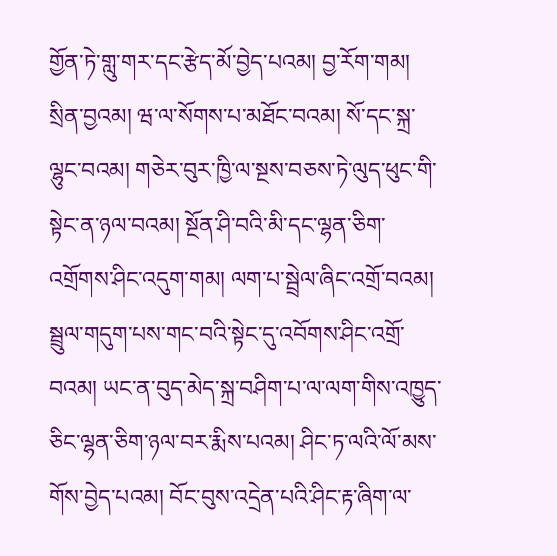གྱོན་ཏེ་གླུ་གར་དང་རྩེད་མོ་བྱེད་པའམ། བྱ་རོག་གམ། སྲིན་བྱའམ། ཝ་ལ་སོགས་པ་མཐོང་བའམ། སོ་དང་སྐྲ་ལྷུང་བའམ། གཅེར་བུར་ཁྱི་ལ་སྔས་བཅས་ཏེ་ལུད་ཕུང་གི་སྟེང་ན་ཉལ་བའམ། སྔོན་ཤི་བའི་མི་དང་ལྷན་ཅིག་འགྲོགས་ཤིང་འདུག་གམ། ལག་པ་སྦྲེལ་ཞིང་འགྲོ་བའམ། སྦྲུལ་གདུག་པས་གང་བའི་སྟེང་དུ་འབོགས་ཤིང་འགྲོ་བའམ། ཡང་ན་བུད་མེད་སྐྲ་བཤིག་པ་ལ་ལག་གིས་འཁྱུད་ཅིང་ལྷན་ཅིག་ཉལ་བར་རྨིས་པའམ། ཤིང་ཏ་ལའི་ལོ་མས་གོས་བྱེད་པའམ། བོང་བུས་འདྲེན་པའི་ཤིང་རྟ་ཞིག་ལ་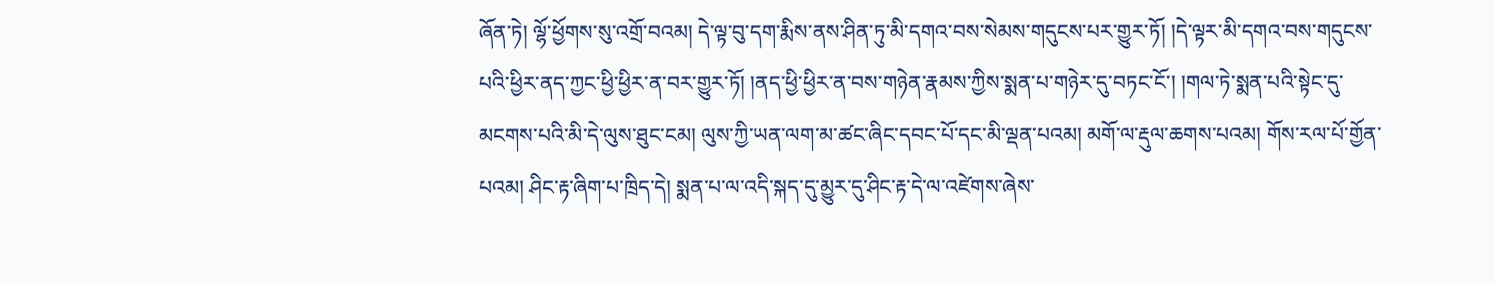ཞོན་ཏེ། ལྷོ་ཕྱོགས་སུ་འགྲོ་བའམ། དེ་ལྟ་བུ་དག་རྨིས་ནས་ཤིན་ཏུ་མི་དགའ་བས་སེམས་གདུངས་པར་གྱུར་ཏོ། །དེ་ལྟར་མི་དགའ་བས་གདུངས་པའི་ཕྱིར་ནད་ཀྱང་ཕྱི་ཕྱིར་ན་བར་གྱུར་ཏོ། །ནད་ཕྱི་ཕྱིར་ན་བས་གཉེན་རྣམས་ཀྱིས་སྨན་པ་གཉེར་དུ་བཏང་ངོ་། །གལ་ཏེ་སྨན་པའི་སྟེང་དུ་མངགས་པའི་མི་དེ་ལུས་ཐུང་ངམ། ལུས་ཀྱི་ཡན་ལག་མ་ཚང་ཞིང་དབང་པོ་དང་མི་ལྡན་པའམ། མགོ་ལ་རྡུལ་ཆགས་པའམ། གོས་རལ་པོ་གྱོན་པའམ། ཤིང་རྟ་ཞིག་པ་ཁྲིད་དེ། སྨན་པ་ལ་འདི་སྐད་དུ་མྱུར་དུ་ཤིང་རྟ་དེ་ལ་འཛེགས་ཞེས་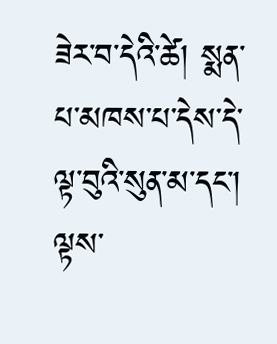ཟེར་བ་དེའི་ཚེ། སྨན་པ་མཁས་པ་དེས་དེ་ལྟ་བུའི་སུན་མ་དང་། ལྟས་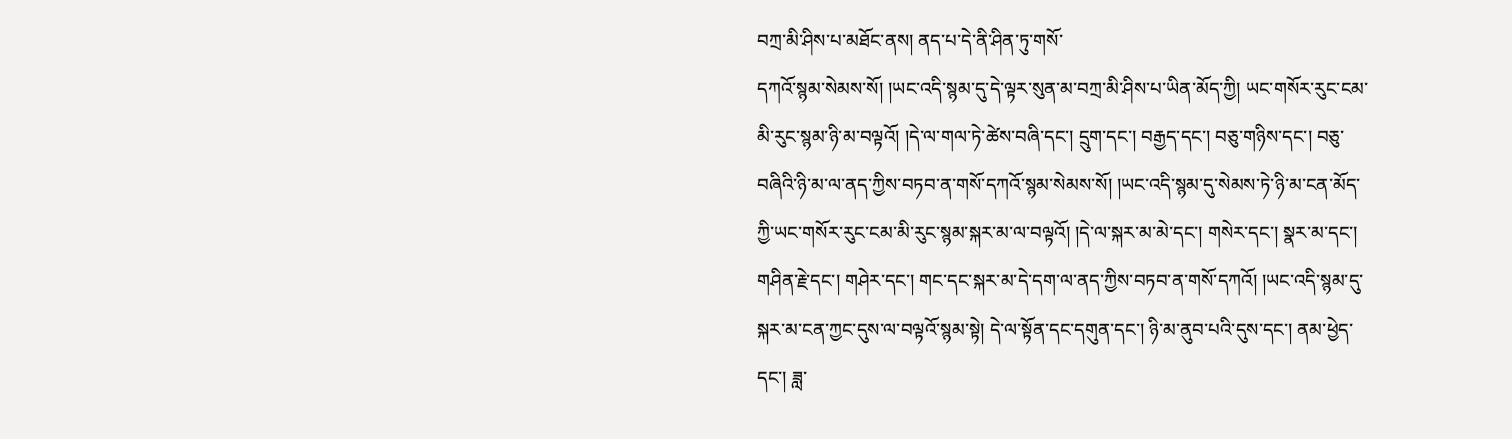བཀྲ་མི་ཤིས་པ་མཐོང་ནས། ནད་པ་དེ་ནི་ཤིན་ཏུ་གསོ་
དཀའོ་སྙམ་སེམས་སོ། །ཡང་འདི་སྙམ་དུ་དེ་ལྟར་སུན་མ་བཀྲ་མི་ཤིས་པ་ཡིན་མོད་ཀྱི། ཡང་གསོར་རུང་ངམ་མི་རུང་སྙམ་ཉི་མ་བལྟའོ། །དེ་ལ་གལ་ཏེ་ཚེས་བཞི་དང་། དྲུག་དང་། བརྒྱད་དང་། བཅུ་གཉིས་དང་། བཅུ་བཞིའི་ཉི་མ་ལ་ནད་ཀྱིས་བཏབ་ན་གསོ་དཀའོ་སྙམ་སེམས་སོ། །ཡང་འདི་སྙམ་དུ་སེམས་ཏེ་ཉི་མ་ངན་མོད་ཀྱི་ཡང་གསོར་རུང་ངམ་མི་རུང་སྙམ་སྐར་མ་ལ་བལྟའོ། །དེ་ལ་སྐར་མ་མེ་དང་། གསེར་དང་། སྣར་མ་དང་། གཤིན་རྗེ་དང་། གཤེར་དང་། གང་དང་སྐར་མ་དེ་དག་ལ་ནད་ཀྱིས་བཏབ་ན་གསོ་དཀའོ། །ཡང་འདི་སྙམ་དུ་སྐར་མ་ངན་ཀྱང་དུས་ལ་བལྟའོ་སྙམ་སྟེ། དེ་ལ་སྟོན་དང་དགུན་དང་། ཉི་མ་ནུབ་པའི་དུས་དང་། ནམ་ཕྱེད་དང་། ཟླ་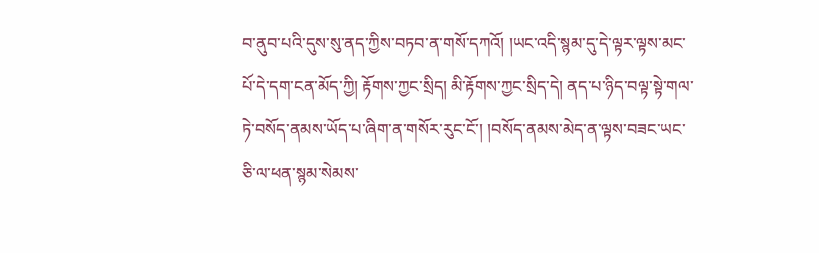བ་ནུབ་པའི་དུས་སུ་ནད་ཀྱིས་བཏབ་ན་གསོ་དཀའོ། །ཡང་འདི་སྙམ་དུ་དེ་ལྟར་ལྟས་མང་པོ་དེ་དག་ངན་མོད་ཀྱི། རྟོགས་ཀྱང་སྲིད། མི་རྟོགས་ཀྱང་སྲིད་དེ། ནད་པ་ཉིད་བལྟ་སྟེ་གལ་ཏེ་བསོད་ནམས་ཡོད་པ་ཞིག་ན་གསོར་རུང་ངོ་། །བསོད་ནམས་མེད་ན་ལྟས་བཟང་ཡང་ཅི་ལ་ཕན་སྙམ་སེམས་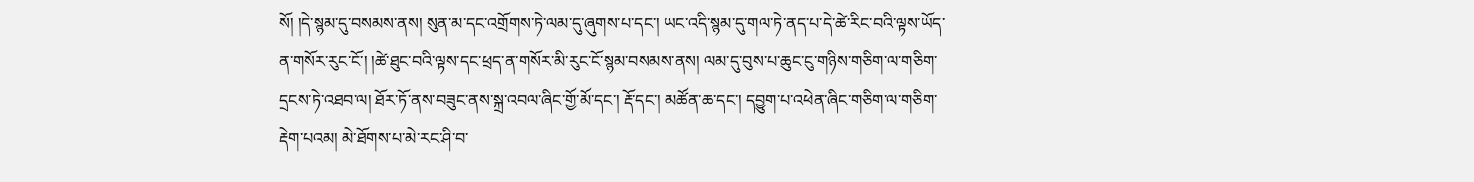སོ། །དེ་སྙམ་དུ་བསམས་ནས། སུན་མ་དང་འགྲོགས་ཏེ་ལམ་དུ་ཞུགས་པ་དང་། ཡང་འདི་སྙམ་དུ་གལ་ཏེ་ནད་པ་དེ་ཚེ་རིང་བའི་ལྟས་ཡོད་ན་གསོར་རུང་ངོ་། །ཚེ་ཐུང་བའི་ལྟས་དང་ཕྲད་ན་གསོར་མི་རུང་ངོ་སྙམ་བསམས་ནས། ལམ་དུ་བུས་པ་ཆུང་ངུ་གཉིས་གཅིག་ལ་གཅིག་དྲངས་ཏེ་འཐབ་ལ། ཐོར་ཏོ་ནས་བཟུང་ནས་སྐྲ་འབལ་ཞིང་གྱོ་མོ་དང་། རྡོ་དང་། མཚོན་ཆ་དང་། དབྱུག་པ་འཕེན་ཞིང་གཅིག་ལ་གཅིག་རྡེག་པའམ། མེ་ཐོགས་པ་མེ་རང་ཤི་བ་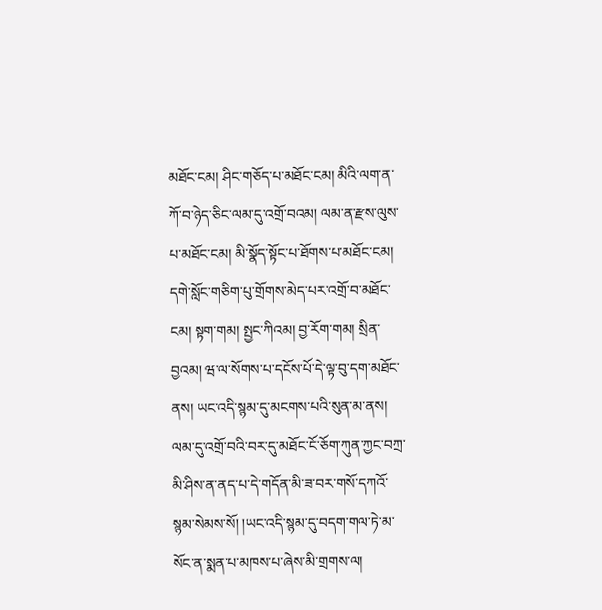མཐོང་ངམ། ཤིང་གཅོད་པ་མཐོང་ངམ། མིའི་ལག་ན་ཀོ་བ་ཉེད་ཅིང་ལམ་དུ་འགྲོ་བའམ། ལམ་ན་རྫས་ལུས་པ་མཐོང་ངམ། མི་སྣོད་སྟོང་པ་ཐོགས་པ་མཐོང་ངམ། དགེ་སློང་གཅིག་པུ་གྲོགས་མེད་པར་འགྲོ་བ་མཐོང་ངམ། སྟག་གམ། སྤྱང་ཀིའམ། བྱ་རོག་གམ། སྲིན་བྱའམ། ཝ་ལ་སོགས་པ་དངོས་པོ་དེ་ལྟ་བུ་དག་མཐོང་ནས། ཡང་འདི་སྙམ་དུ་མངགས་པའི་སུན་མ་ནས། ལམ་དུ་འགྲོ་བའི་བར་དུ་མཐོང་ངོ་ཅོག་ཀུན་ཀྱང་བཀྲ་མི་ཤིས་ན་ནད་པ་དེ་གདོན་མི་ཟ་བར་གསོ་དཀའོ་སྙམ་སེམས་སོ། །ཡང་འདི་སྙམ་དུ་བདག་གལ་ཏེ་མ་སོང་ན་སྨན་པ་མཁས་པ་ཞེས་མི་གྲགས་ལ།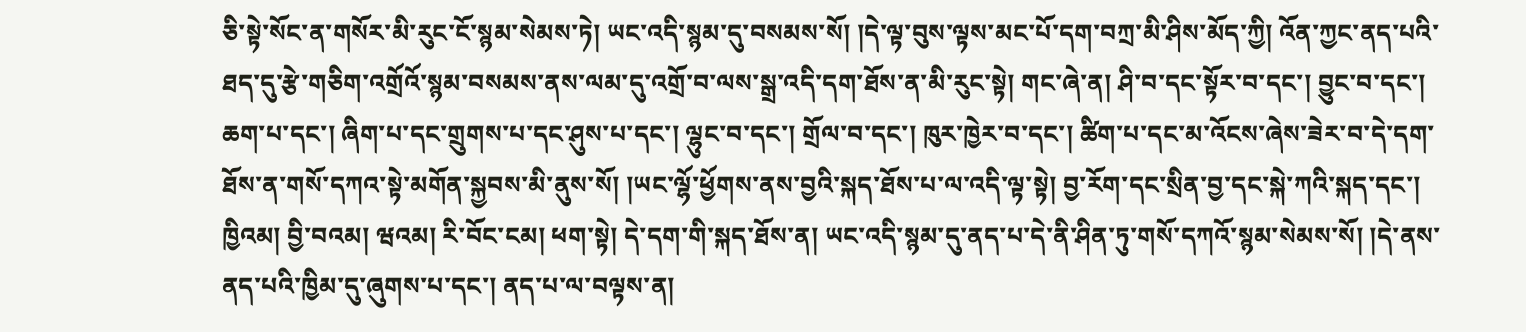ཅི་སྟེ་སོང་ན་གསོར་མི་རུང་ངོ་སྙམ་སེམས་ཏེ། ཡང་འདི་སྙམ་དུ་བསམས་སོ། །དེ་ལྟ་བུས་ལྟས་མང་པོ་དག་བཀྲ་མི་ཤིས་མོད་ཀྱི། འོན་ཀྱང་ནད་པའི་ཐད་དུ་རྩེ་གཅིག་འགྲོའོ་སྙམ་བསམས་ནས་ལམ་དུ་འགྲོ་བ་ལས་སྒྲ་འདི་དག་ཐོས་ན་མི་རུང་སྟེ། གང་ཞེ་ན། ཤི་བ་དང་སྟོར་བ་དང་། བྱུང་བ་དང་། ཆག་པ་དང་། ཞིག་པ་དང་གྲུགས་པ་དང་ཤུས་པ་དང་། ལྷུང་བ་དང་། གྲོལ་བ་དང་། ཁུར་ཁྱེར་བ་དང་། ཚིག་པ་དང་མ་འོངས་ཞེས་ཟེར་བ་དེ་དག་ཐོས་ན་གསོ་དཀའ་སྟེ་མགོན་སྐྱབས་མི་ནུས་སོ། །ཡང་ལྷོ་ཕྱོགས་ནས་བྱའི་སྐད་ཐོས་པ་ལ་འདི་ལྟ་སྟེ། བྱ་རོག་དང་སྲིན་བྱ་དང་སྐེ་ཀའི་སྐད་དང་། ཁྱིའམ། བྱི་བའམ། ཝའམ། རི་བོང་ངམ། ཕག་སྟེ། དེ་དག་གི་སྐད་ཐོས་ན། ཡང་འདི་སྙམ་དུ་ནད་པ་དེ་ནི་ཤིན་ཏུ་གསོ་དཀའོ་སྙམ་སེམས་སོ། །དེ་ནས་ནད་པའི་ཁྱིམ་དུ་ཞུགས་པ་དང་། ནད་པ་ལ་བལྟས་ན།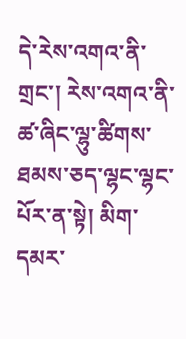དེ་རེས་འགའ་ནི་གྲང་། རེས་འགའ་ནི་ཚ་ཞིང་ལྷུ་ཚིགས་ཐམས་ཅད་ལྷང་ལྷང་པོར་ན་སྟེ། མིག་དམར་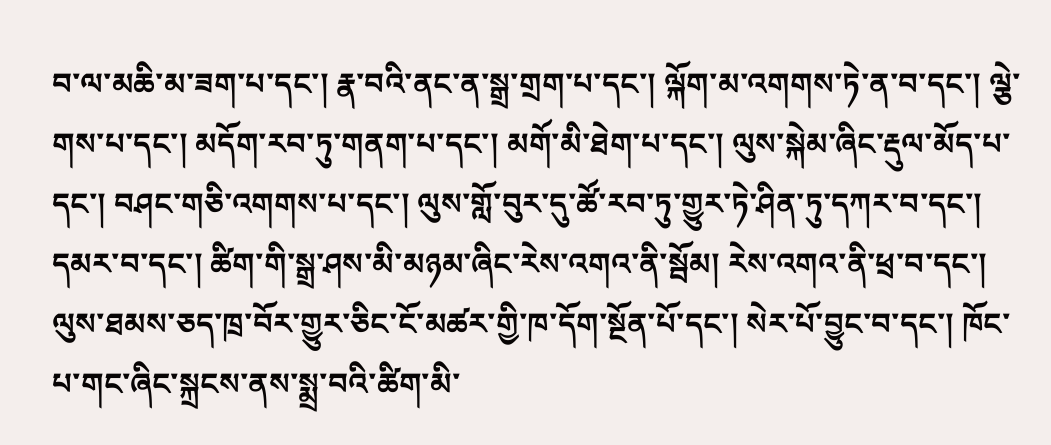བ་ལ་མཆི་མ་ཟག་པ་དང་། རྣ་བའི་ནང་ན་སྒྲ་གྲག་པ་དང་། ལྐོག་མ་འགགས་ཏེ་ན་བ་དང་། ལྕེ་གས་པ་དང་། མདོག་རབ་ཏུ་གནག་པ་དང་། མགོ་མི་ཐེག་པ་དང་། ལུས་སྐེམ་ཞིང་རྡུལ་མོད་པ་དང་། བཤང་གཅི་འགགས་པ་དང་། ལུས་གློ་བུར་དུ་ཚོ་རབ་ཏུ་གྱུར་ཏེ་ཤིན་ཏུ་དཀར་བ་དང་། དམར་བ་དང་། ཚིག་གི་སྒྲ་ཤས་མི་མཉམ་ཞིང་རེས་འགའ་ནི་སྦོམ། རེས་འགའ་ནི་ཕྲ་བ་དང་། ལུས་ཐམས་ཅད་ཁྲ་བོར་གྱུར་ཅིང་ངོ་མཚར་གྱི་ཁ་དོག་སྔོན་པོ་དང་། སེར་པོ་བྱུང་བ་དང་། ཁོང་པ་གང་ཞིང་སྐྲངས་ནས་སྨྲ་བའི་ཚིག་མི་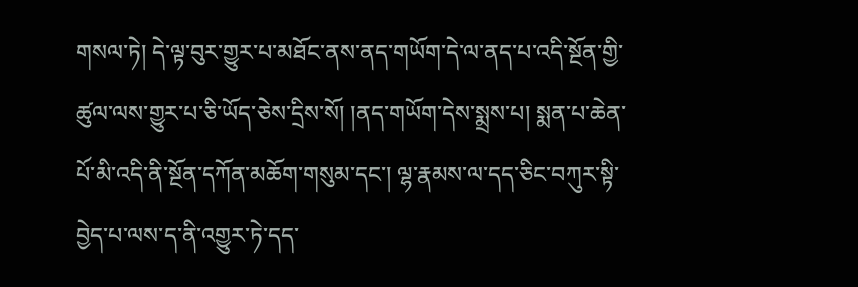གསལ་ཏེ། དེ་ལྟ་བུར་གྱུར་པ་མཐོང་ནས་ནད་གཡོག་དེ་ལ་ནད་པ་འདི་སྔོན་གྱི་ཚུལ་ལས་གྱུར་པ་ཅི་ཡོད་ཅེས་དྲིས་སོ། །ནད་གཡོག་དེས་སྨྲས་པ། སྨན་པ་ཆེན་པོ་མི་འདི་ནི་སྔོན་དཀོན་མཆོག་གསུམ་དང་། ལྷ་རྣམས་ལ་དད་ཅིང་བཀུར་སྟི་བྱེད་པ་ལས་ད་ནི་འགྱུར་ཏེ་དད་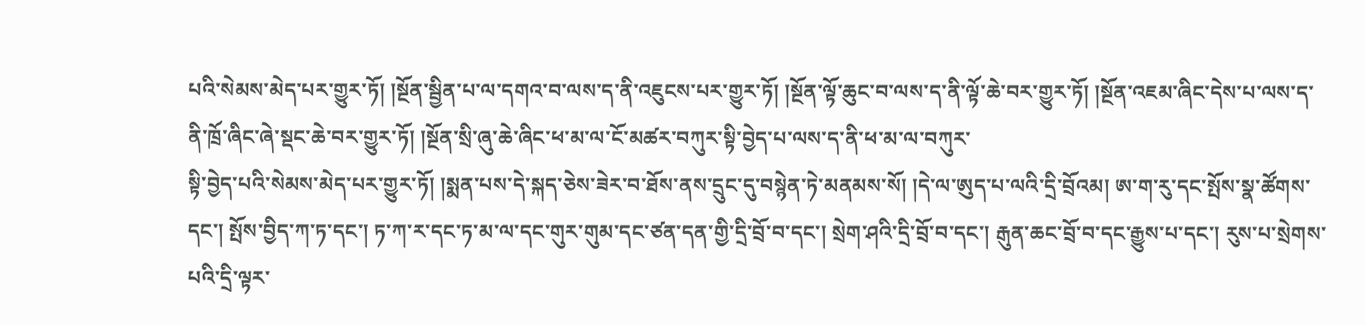པའི་སེམས་མེད་པར་གྱུར་ཏོ། །སྔོན་སྦྱིན་པ་ལ་དགའ་བ་ལས་ད་ནི་འཇུངས་པར་གྱུར་ཏོ། །སྔོན་ལྟོ་ཆུང་བ་ལས་ད་ནི་ལྟོ་ཆེ་བར་གྱུར་ཏོ། །སྔོན་འཇམ་ཞིང་དེས་པ་ལས་ད་ནི་ཁྲོ་ཞིང་ཞེ་སྡང་ཆེ་བར་གྱུར་ཏོ། །སྔོན་སྲི་ཞུ་ཆེ་ཞིང་ཕ་མ་ལ་ངོ་མཚར་བཀུར་སྟི་བྱེད་པ་ལས་ད་ནི་ཕ་མ་ལ་བཀུར་
སྟི་བྱེད་པའི་སེམས་མེད་པར་གྱུར་ཏོ། །སྨན་པས་དེ་སྐད་ཅེས་ཟེར་བ་ཐོས་ནས་དྲུང་དུ་བསྙེན་ཏེ་མནམས་སོ། །དེ་ལ་ཨུད་པ་ལའི་དྲི་བྲོའམ། ཨ་ག་རུ་དང་སྤོས་སྣ་ཚོགས་དང་། སྤོས་བྱིད་ཀ་ཏ་དང་། ཏ་ཀ་ར་དང་ཏ་མ་ལ་དང་གུར་གུམ་དང་ཙན་དན་གྱི་དྲི་བྲོ་བ་དང་། སྲེག་ཤའི་དྲི་བྲོ་བ་དང་། རྒུན་ཆང་བྲོ་བ་དང་རྒྱུས་པ་དང་། རུས་པ་སྲེགས་པའི་དྲི་ལྟར་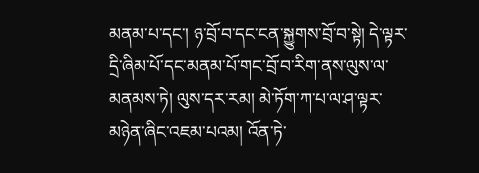མནམ་པ་དང་། ཉ་བྲོ་བ་དང་ངན་སྐྱུགས་བྲོ་བ་སྟེ། དེ་ལྟར་དྲི་ཞིམ་པོ་དང་མནམ་པོ་གང་བྲོ་བ་རིག་ནས་ལུས་ལ་མནམས་ཏེ། ལུས་དར་རམ། མེ་ཏོག་ཀ་པ་ལ་ཤ་ལྟར་མཉེན་ཞིང་འཇམ་པའམ། འོན་ཏེ་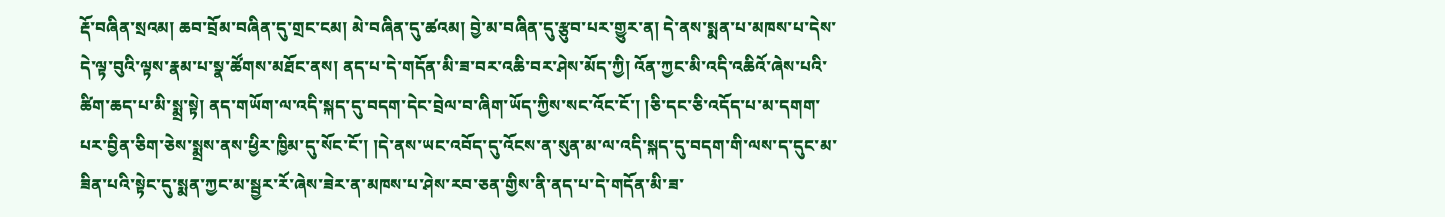རྡོ་བཞིན་སྲའམ། ཆབ་བྲོམ་བཞིན་དུ་གྲང་ངམ། མེ་བཞིན་དུ་ཚའམ། བྱེ་མ་བཞིན་དུ་རྩུབ་པར་གྱུར་ན། དེ་ནས་སྨན་པ་མཁས་པ་དེས་དེ་ལྟ་བུའི་ལྟས་རྣམ་པ་སྣ་ཚོགས་མཐོང་ནས། ནད་པ་དེ་གདོན་མི་ཟ་བར་འཆི་བར་ཤེས་མོད་ཀྱི། འོན་ཀྱང་མི་འདི་འཆིའོ་ཞེས་པའི་ཚིག་ཆད་པ་མི་སྨྲ་སྟེ། ནད་གཡོག་ལ་འདི་སྐད་དུ་བདག་དེང་བྲེལ་བ་ཞིག་ཡོད་ཀྱིས་སང་འོང་ངོ་། །ཅི་དང་ཅི་འདོད་པ་མ་དགག་པར་བྱིན་ཅིག་ཅེས་སྨྲས་ནས་ཕྱིར་ཁྱིམ་དུ་སོང་ངོ་། །དེ་ནས་ཡང་འབོད་དུ་འོངས་ན་སུན་མ་ལ་འདི་སྐད་དུ་བདག་གི་ལས་ད་དུང་མ་ཟིན་པའི་སྟེང་དུ་སྨན་ཀྱང་མ་སྦྱར་རོ་ཞེས་ཟེར་ན་མཁས་པ་ཤེས་རབ་ཅན་གྱིས་ནི་ནད་པ་དེ་གདོན་མི་ཟ་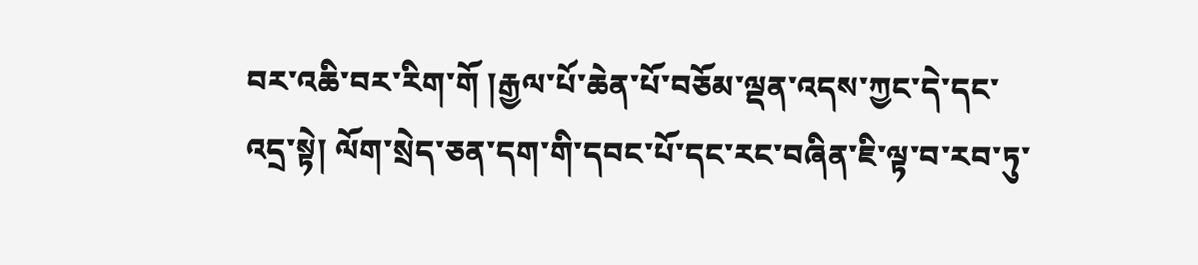བར་འཆི་བར་རིག་གོ །རྒྱལ་པོ་ཆེན་པོ་བཅོམ་ལྡན་འདས་ཀྱང་དེ་དང་འདྲ་སྟེ། ལོག་སྲེད་ཅན་དག་གི་དབང་པོ་དང་རང་བཞིན་ཇི་ལྟ་བ་རབ་ཏུ་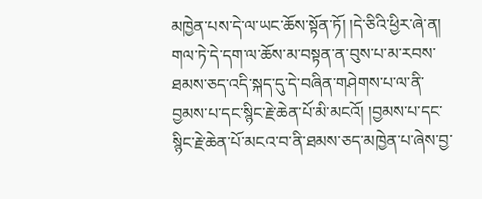མཁྱེན་པས་དེ་ལ་ཡང་ཆོས་སྟོན་ཏོ། །དེ་ཅིའི་ཕྱིར་ཞེ་ན། གལ་ཏེ་དེ་དག་ལ་ཆོས་མ་བསྟན་ན་བུས་པ་མ་རབས་ཐམས་ཅད་འདི་སྐད་དུ་དེ་བཞིན་གཤེགས་པ་ལ་ནི་བྱམས་པ་དང་སྙིང་རྗེ་ཆེན་པོ་མི་མངའོ། །བྱམས་པ་དང་སྙིང་རྗེ་ཆེན་པོ་མངའ་བ་ནི་ཐམས་ཅད་མཁྱེན་པ་ཞེས་བྱ་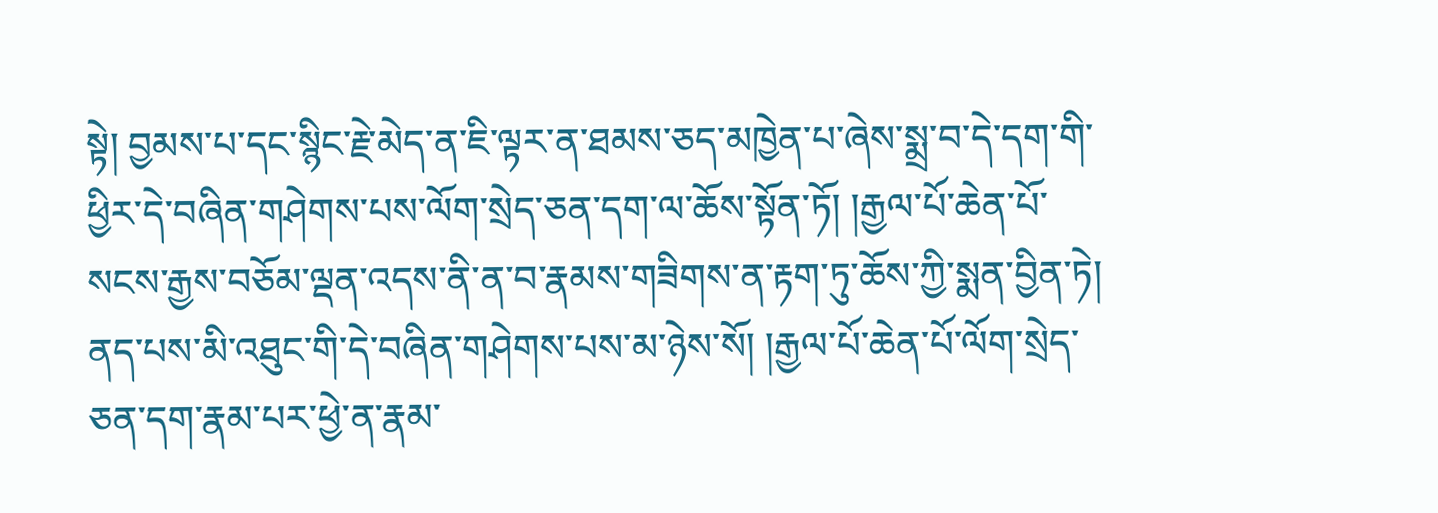སྟེ། བྱམས་པ་དང་སྙིང་རྗེ་མེད་ན་ཇི་ལྟར་ན་ཐམས་ཅད་མཁྱེན་པ་ཞེས་སྨྲ་བ་དེ་དག་གི་ཕྱིར་དེ་བཞིན་གཤེགས་པས་ལོག་སྲེད་ཅན་དག་ལ་ཆོས་སྟོན་ཏོ། །རྒྱལ་པོ་ཆེན་པོ་སངས་རྒྱས་བཅོམ་ལྡན་འདས་ནི་ན་བ་རྣམས་གཟིགས་ན་རྟག་ཏུ་ཆོས་ཀྱི་སྨན་བྱིན་ཏེ། ནད་པས་མི་འཐུང་གི་དེ་བཞིན་གཤེགས་པས་མ་ཉེས་སོ། །རྒྱལ་པོ་ཆེན་པོ་ལོག་སྲེད་ཅན་དག་རྣམ་པར་ཕྱེ་ན་རྣམ་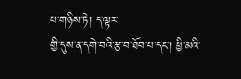པ་གཉིས་ཏེ། ད་ལྟར་
གྱི་དུས་ན་དགེ་བའི་རྩ་བ་ཐོབ་པ་དང་། ཕྱི་མའི་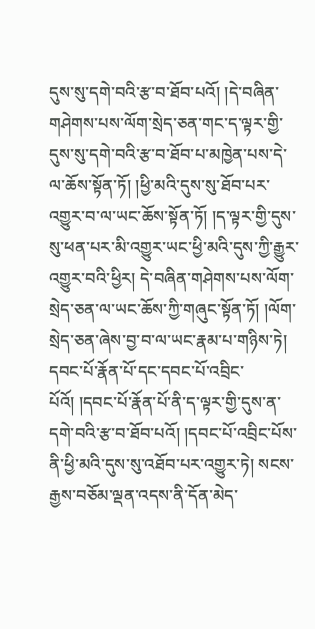དུས་སུ་དགེ་བའི་རྩ་བ་ཐོབ་པའོ། །དེ་བཞིན་གཤེགས་པས་ལོག་སྲེད་ཅན་གང་ད་ལྟར་གྱི་དུས་སུ་དགེ་བའི་རྩ་བ་ཐོབ་པ་མཁྱེན་པས་དེ་ལ་ཆོས་སྟོན་ཏོ། །ཕྱི་མའི་དུས་སུ་ཐོབ་པར་འགྱུར་བ་ལ་ཡང་ཆོས་སྟོན་ཏོ། །ད་ལྟར་གྱི་དུས་སུ་ཕན་པར་མི་འགྱུར་ཡང་ཕྱི་མའི་དུས་ཀྱི་རྒྱུར་འགྱུར་བའི་ཕྱིར། དེ་བཞིན་གཤེགས་པས་ལོག་སྲེད་ཅན་ལ་ཡང་ཆོས་ཀྱི་གཞུང་སྟོན་ཏོ། །ལོག་སྲེད་ཅན་ཞེས་བྱ་བ་ལ་ཡང་རྣམ་པ་གཉིས་ཏེ། དབང་པོ་རྣོན་པོ་དང་དབང་པོ་འབྲིང་པོའོ། །དབང་པོ་རྣོན་པོ་ནི་ད་ལྟར་གྱི་དུས་ན་དགེ་བའི་རྩ་བ་ཐོབ་པའོ། །དབང་པོ་འབྲིང་པོས་ནི་ཕྱི་མའི་དུས་སུ་འཐོབ་པར་འགྱུར་ཏེ། སངས་རྒྱས་བཅོམ་ལྡན་འདས་ནི་དོན་མེད་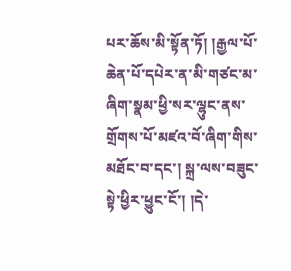པར་ཆོས་མི་སྟོན་ཏོ། །རྒྱལ་པོ་ཆེན་པོ་དཔེར་ན་མི་གཙང་མ་ཞིག་སྣམ་ཕྱི་སར་ལྷུང་ནས་གྲོགས་པོ་མཛའ་བོ་ཞིག་གིས་མཐོང་བ་དང་། སྐྲ་ལས་བཟུང་སྟེ་ཕྱིར་ཕྱུང་ངོ་། །དེ་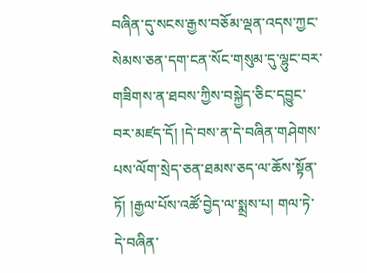བཞིན་དུ་སངས་རྒྱས་བཅོམ་ལྡན་འདས་ཀྱང་སེམས་ཅན་དག་ངན་སོང་གསུམ་དུ་ལྷུང་བར་གཟིགས་ན་ཐབས་ཀྱིས་བསྐྱེད་ཅིང་དབྱུང་བར་མཛད་དོ། །དེ་བས་ན་དེ་བཞིན་གཤེགས་པས་ལོག་སྲེད་ཅན་ཐམས་ཅད་ལ་ཆོས་སྟོན་ཏོ། །རྒྱལ་པོས་འཚོ་བྱེད་ལ་སྨྲས་པ། གལ་ཏེ་དེ་བཞིན་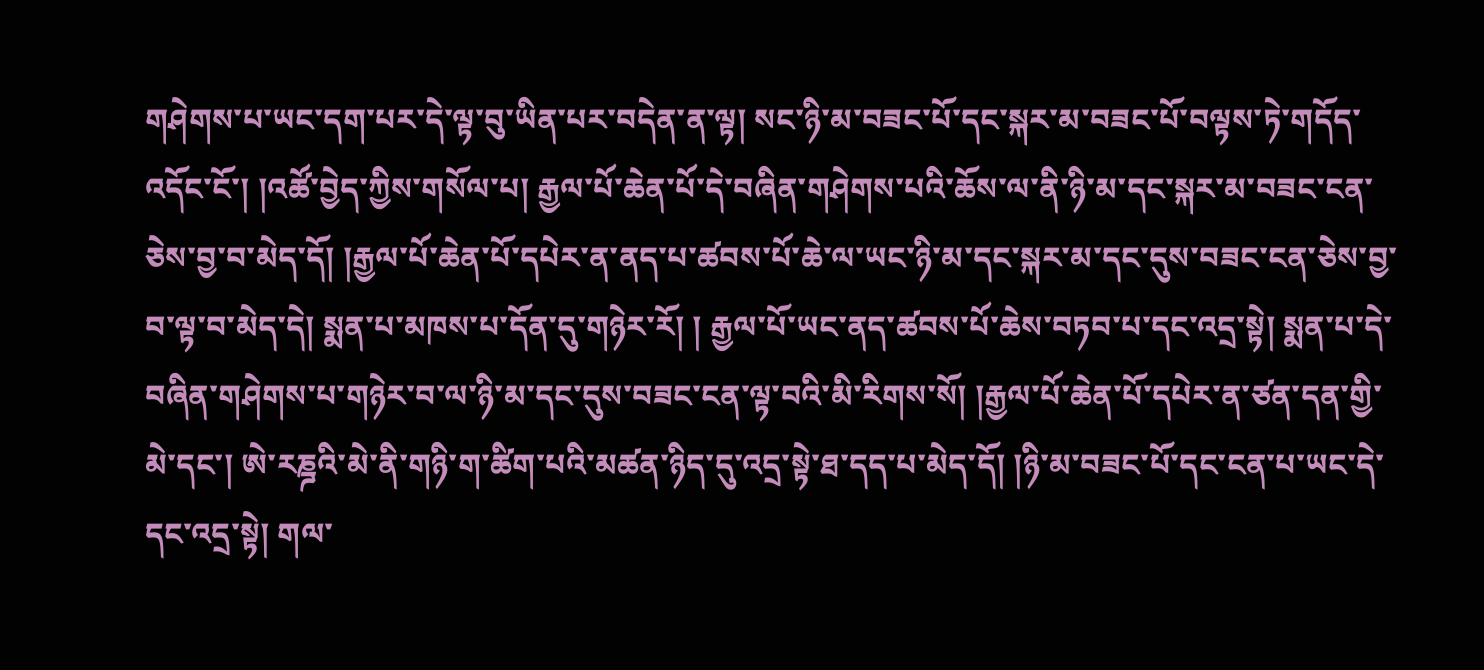གཤེགས་པ་ཡང་དག་པར་དེ་ལྟ་བུ་ཡིན་པར་བདེན་ན་ལྟ། སང་ཉི་མ་བཟང་པོ་དང་སྐར་མ་བཟང་པོ་བལྟས་ཏེ་གདོད་འདོང་ངོ་། །འཚོ་བྱེད་ཀྱིས་གསོལ་པ། རྒྱལ་པོ་ཆེན་པོ་དེ་བཞིན་གཤེགས་པའི་ཆོས་ལ་ནི་ཉི་མ་དང་སྐར་མ་བཟང་ངན་ཅེས་བྱ་བ་མེད་དོ། །རྒྱལ་པོ་ཆེན་པོ་དཔེར་ན་ནད་པ་ཚབས་པོ་ཆེ་ལ་ཡང་ཉི་མ་དང་སྐར་མ་དང་དུས་བཟང་ངན་ཅེས་བྱ་བ་ལྟ་བ་མེད་དེ། སྨན་པ་མཁས་པ་དོན་དུ་གཉེར་རོ། ། རྒྱལ་པོ་ཡང་ནད་ཚབས་པོ་ཆེས་བཏབ་པ་དང་འདྲ་སྟེ། སྨན་པ་དེ་བཞིན་གཤེགས་པ་གཉེར་བ་ལ་ཉི་མ་དང་དུས་བཟང་ངན་ལྟ་བའི་མི་རིགས་སོ། །རྒྱལ་པོ་ཆེན་པོ་དཔེར་ན་ཙན་དན་གྱི་མེ་དང་། ཨེ་རཎྜའི་མེ་ནི་གཉི་ག་ཚིག་པའི་མཚན་ཉིད་དུ་འདྲ་སྟེ་ཐ་དད་པ་མེད་དོ། །ཉི་མ་བཟང་པོ་དང་ངན་པ་ཡང་དེ་དང་འདྲ་སྟེ། གལ་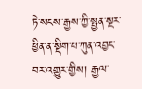ཏེ་སངས་རྒྱས་ཀྱི་སྤྱན་སྔར་ཕྱིན་ན་སྡིག་པ་ཀུན་འབྱང་བར་འགྱུར་གྱིས། རྒྱལ་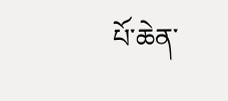པོ་ཆེན་